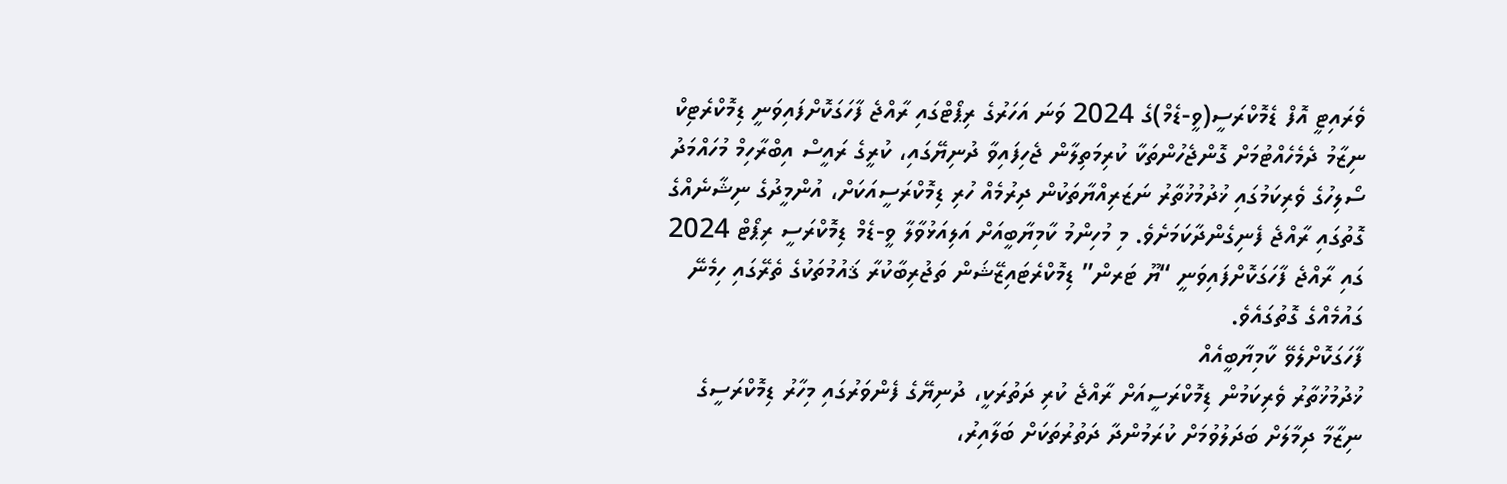ވެރައިޓީ އޮފް ޑެމޮކްރަސީ(ވީ-ޑެމް)ގެ 2024 ވަނަ އަހަރުގެ ރިޕޯޓްގައި ރާއްޖެ ފާހަގަކޮށްފައިވަނީ ޑިމޮކްރެޓިކް ނިޒާމު ދެމެހެއްޓުމަށް ގޮންޖެހުންތަކާ ކުރިމަތިލާން ޖެހިފައިވާ ދުނިޔޭގައި، ކުރީގެ ރައީސް އިބްރާހިމް މުހައްމަދު ސޯލިހުގެ ވެރިކަމުގައި ޚުދުމުޚުތާރު ނަޒަރިއްޔާތަކުން ދިރުމެއް ހުރި ޑިމޮކްރަސީއަކަށް، އުންމީދުގެ ނިޝާނެއްގެ ގޮތުގައި ރާއްޖެ ފެނިގެންދާކަމަށެވެ. މި މުހިންމު ކާމިޔާބީއަށް އަލިއަޅުވާލާ ވީ-ޑެމް ޑިމޮކްރަސީ ރިޕޯޓް 2024 ގައި ރާއްޖެ ފާހަގަކޮށްފައިވަނީ “ޔޫ ޓަރން” ޑިމޮކްރެޓައިޒޭޝަން ތަޖުރިބާކުރާ ޤައުމުތަކުގެ ތެރޭގައި ހިމެނޭ ގައުމެއްގެ ގޮތުގައެވެ.
ފާހަގަކޮށްލެވޭ ކާމިޔާބީއެއް
ޚުދުމުޚުތާރު ވެރިކަމުން ޑިމޮކްރަސީއަށް ރާއްޖެ ކުރި ދަތުރަކީ، ދުނިޔޭގެ ފެންވަރުގައި މިހާރު ޑިމޮކްރަސީގެ ނިޒާމާ ދިމާލަށް ބަދަލުވުމަށް ކުރަމުންދާ ދަތުރުތަކަށް ބަލާއިރު،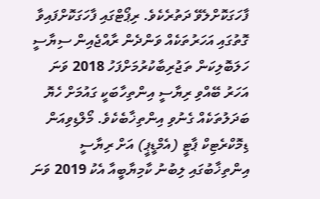ފާހަގަކޮށްލެވޭ ދަތުރެކެވެ. ރިޕޯޓްގައި ފާހަގަކޮށްފައިވާ ގޮތުގައި އަހަރުތަކެއް ވަންދެން ރާއްޖެއިން ސިޔާސީ ހަލަބޮލިކަން ތަޖުރިބާކުރުމަށްފަހު 2018 ވަނަ އަހަރު ބޭއްވި ރިޔާސީ އިންތިހާބަކީ ގައުމަށް ހެޔޮ ބަދަލުތަކެއް ގެނުވި އިންތިޚާބެކެވެ. މޯލްޑިވިއަން ޑިމޮކްރެޓިކް ޕާޓީ (އެމްޑީޕީ) އަށް ރިޔާސީ އިންތިޚާބުގައި ލިބުނު ކާމިޔާބީއާ އެކު 2019 ވަނަ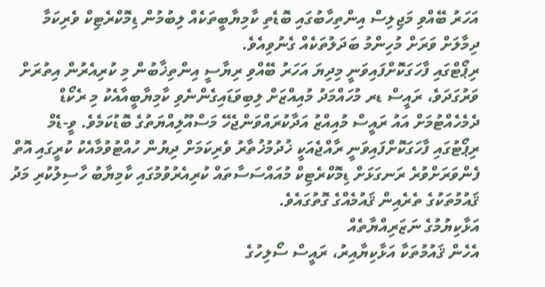އަހަރު ބޭއްވި މަޖިލިސް އިންތިހާބުގައި ބޮޑެތި ކާމިޔާބީތަކެއް ލިބުމުން ޑިމޮކްރެޓިކް ވެރިކަމާ ދިމާލަށް ވަރަށް މުހިންމު ބަދަލުތަކެއް ގެނުވިއެވެ.
ރިޕޯޓްގައި ފާހަގަކޮށްފައިވަނީ މިދިޔަ އަހަރު ބޭއްވި ރިޔާސީ އިންތިޚާބުން މި ކުރިއެރުން އިތުރަށް ވަރުގަދަވެ، ރައީސް ޑރ މުހައްމަދު މުއިއްޒަށް ލިބިވަޑައިގެންނެވި ކާމިޔާބީއާއެކު މި ރެކޯޑް ދެމެހެއްޓުމަށް އައު ރައީސް މުއިއްޒު އަދާކުރައްވަންޖެހޭ މަސްއޫލިއްޔަތުގެ ބޮޑުކަމެވެ. ވީ-ޑެމް ރިޕޯޓުގައި ފާހަގަކޮށްފައިވަނީ ރާއްޖެއަކީ ޚުދުމުޚުތާރު ވެރިކަމަށް ދިޔުން ހުއްޓުވުމާއެކު ކުރީގައި އޮތް ފެންވަރަށްވުރެ ރަނގަޅަށް ޑިމޮކްރެޓިކް މުއައްސަސާތައް ކުރިއެރުވުމުގައި ކާމިޔާބު ހާސިލުކުރި މަދު ޤައުމުތަކުގެ ތެރެއިން ޤައުމެއްގެ ގޮތުގައެވެ.
އަޅާކިޔުމުގެ ނަޒަރިއްޔާތެއް
އެހެން ޤައުމުތަކާ އަޅާކިޔާއިރު، ރައީސް ސޯލިހުގެ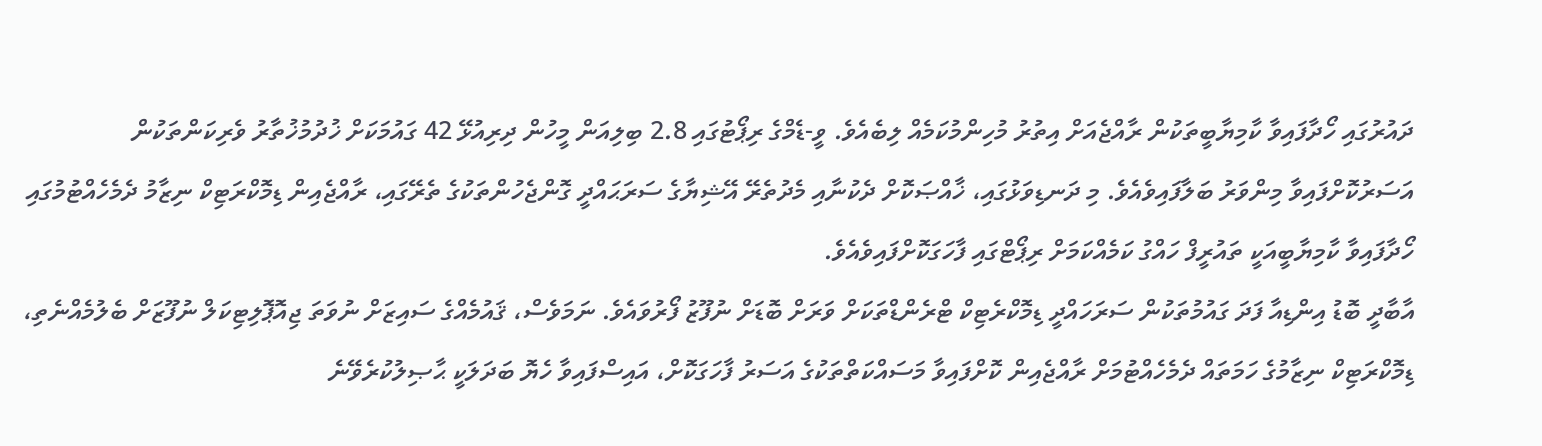ދައުރުގައި ހޯދާފައިވާ ކާމިޔާބީތަކުން ރާއްޖެއަށް އިތުރު މުހިންމުކަމެއް ލިބެއެވެ. ވީ-ޑެމްގެ ރިޕޯޓުގައި 2.8 ބިލިއަން މީހުން ދިރިއުޅޭ 42 ގައުމަކަށް ޚުދުމުޚުތާރު ވެރިކަންތަކުން އަސަރުކޮށްފައިވާ މިންވަރު ބަލާފައިވެއެވެ. މި ދަނޑިވަޅުގައި، ޚާއްޞަކޮށް ދެކުނާއި މެދުތެރޭ އޭޝިޔާގެ ސަރަޙައްދީ ގޮންޖެހުންތަކުގެ ތެރޭގައި، ރާއްޖެއިން ޑިމޮކްރަޓިކް ނިޒާމު ދެމެހެއްޓުމުގައި ހޯދާފައިވާ ކާމިޔާބީއަކީ ތައުރީފް ހައްގު ކަމެއްކަމަށް ރިޕޯޓްގައި ފާހަގަކޮށްފައިވެއެވެ.
އާބާދީ ބޮޑު އިންޑިއާ ފަދަ ގައުމުތަކުން ސަރަހައްދީ ޑިމޮކްރެޓިކް ޓްރެންޑްތަކަށް ވަރަށް ބޮޑަށް ނުފޫޒު ފޯރުވައެވެ. ނަމަވެސް، ޤައުމެއްގެ ސައިޒަށް ނުވަތަ ޖިއޮޕޮލިޓިކަލް ނުފޫޒަށް ބެލުމެއްނެތި، ޑިމޮކްރަޓިކް ނިޒާމުގެ ހަމަތައް ދެމެހެއްޓުމަށް ރާއްޖެއިން ކޮށްފައިވާ މަސައްކަތްތަކުގެ އަސަރު ފާހަގަކޮށް، އައިސްފައިވާ ހެޔޮ ބަދަލަކީ ޙާޞިލުކުރެވޭނެ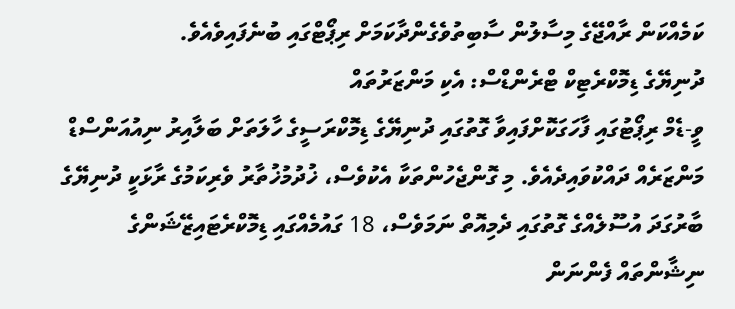ކަމެއްކަން ރާއްޖޭގެ މިސާލުން ސާބިތުވެގެންދާކަމަށް ރިޕޯޓްގައި ބުނެފައިވެއެވެ.
ދުނިޔޭގެ ޑިމޮކްރެޓިކް ޓްރެންޑްސް: އެކި މަންޒަރުތައް
ވީ-ޑެމް ރިޕޯޓުގައި ފާހަގަކޮށްފައިވާ ގޮތުގައި ދުނިޔޭގެ ޑިމޮކްރަސީގެ ހާލަތަށް ބަލާއިރު ނިއުއަންސްޑް މަންޒަރެއް ދައްކުވައިދެއެވެ. މި ގޮންޖެހުންތަކާ އެކުވެސް، ޚުދުމުޚުތާރު ވެރިކަމުގެ ރާޅަކީ ދުނިޔޭގެ ބާރުގަދަ އުސޫލެއްގެ ގޮތުގައި ދެމިއޮތް ނަމަވެސް، 18 ގައުމެއްގައި ޑިމޮކްރެޓައިޒޭޝަންގެ ނިޝާންތައް ފެންނަން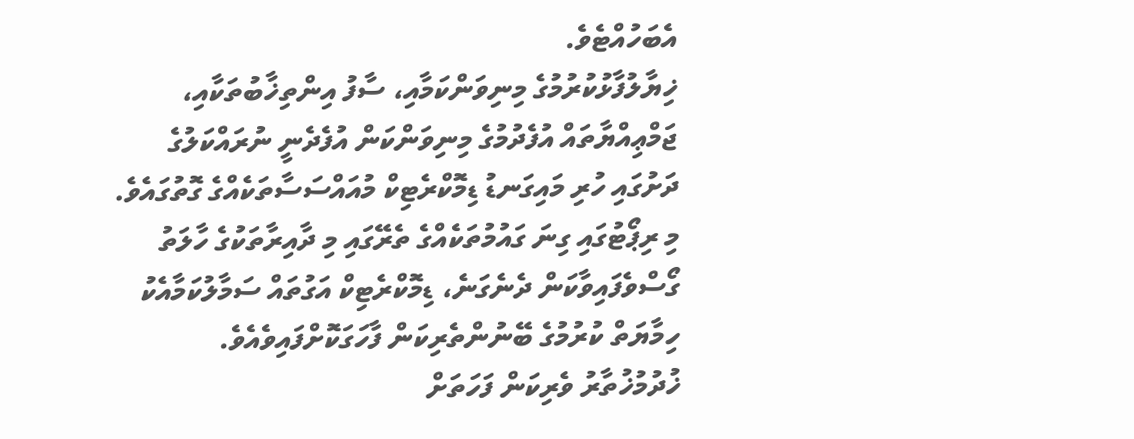އެބަހުއްޓެވެ.
ޚިޔާލުފާޅުކުރުމުގެ މިނިވަންކަމާއި، ސާފު އިންތިޚާބުތަކާއި، ޖަމްޢިއްޔާތައް އުފެދުމުގެ މިނިވަންކަން އުފެދެނީ ނުރައްކަލުގެ ދަށުގައި ހުރި މައިގަނޑު ޑިމޮކްރެޓިކް މުއައްސަސާތަކެއްގެ ގޮތުގައެވެ. މި ރިޕޯޓުގައި ގިނަ ގައުމުތަކެއްގެ ތެރޭގައި މި ދާއިރާތަކުގެ ހާލަތު ގޯސްވެފައިވާކަން ދެނެގަނެ، ޑިމޮކްރެޓިކް އަގުތައް ސަމާލުކަމާއެކު ހިމާޔަތް ކުރުމުގެ ބޭނުންތެރިކަން ފާހަގަކޮށްފައިވެއެވެ.
ޚުދުމުޚުތާރު ވެރިކަން ފަހަތަށް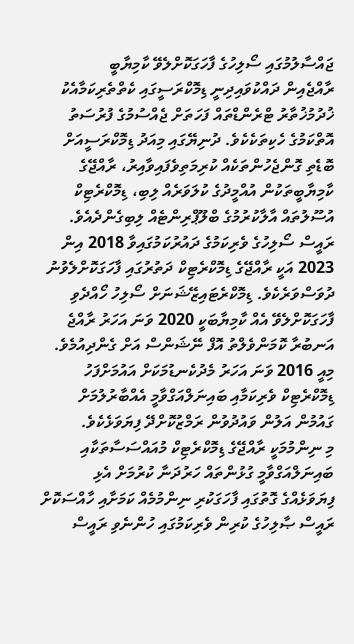ޖައްސާލުމުގައި ސޯލިހުގެ ފާހަގަކޮށްލެވޭ ކާމިޔާބީ
ރާއްޖެއިން ދައްކުވައިދިނީ ޑިމޮކްރަސީގައި ކެތްތެރިކަމާއެކު ޚުދުމުޚުތާރު ޓްރެންޑްތައް ފަހަތަށް ޖެއްސުމުގެ ފުރުސަތު އޮތްކަމުގެ ހެކިތަކެކެވެ. ދުނިޔޭގައި މިއަދު ޑިމޮކްރަސީއަށް ބޮޑެތި ގޮންޖެހުންތަކެއް ކުރިމަތިވެފައިވާއިރު، ރާއްޖޭގެ ކާމިޔާބީތަކުން އުއްމީދުގެ ކުލަވަރެއް ލިބި، ޑިމޮކްރެޓިކް އުސޫލުތައް އާލާކުރުމުގެ ބްލޫޕްރިންޓެއް ލިބިގެންދެއެވެ.
ރައީސް ސޯލިހުގެ ވެރިކަމުގެ ދައުރުކަމުގައިވާ 2018 އިން 2023 އަކީ ރާއްޖޭގެ ޑިމޮކްރެޓިކް ދަތުރުގައި ފާހަގަކޮށްލެވުނު ދުވަސްވަރެކެވެ. ޑިމޮކްރެޓައިޒޭޝަނަށް ސޯލިހު ހޯއްދެވި ފާހަގަކޮށްލެވޭ އެއް ކާމިޔާބަކީ 2020 ވަނަ އަހަރު ރާއްޖެ އަނބުރާ ކޮމަންވެލްތު އޮފް ނޭޝަންސް އަށް ގެންދިއުމެވެ. މިއީ 2016 ވަނަ އަހަރު މެދުކެނޑުމަކަށް އައުމަށްފަހު ޑިމޮކްރެޓިކް ވެރިކަމާއި ބައިނަލްއަގްވާމީ އެއްބާރުލުމަށް ގައުމުން އަލުން ވައުދުވުން ރަމްޒުކޮށްދޭ ފިޔަވަޅެކެވެ.
މި ނިންމުމަކީ ރާއްޖޭގެ ޑިމޮކްރެޓިކް މުއައްސަސާތަކާއި ބައިނަލްއަގްވާމީ ގުޅުންތައް ހަރުދަނާ ކުރުމަށް އެޅި ފިޔަވަޅެއްގެ ގޮތުގައި ފާހަގަކުރި ނިންމުމެއް ކަމަށާއި ހާއްސަކޮށް ރައީސް ޞާލިހުގެ ކުރިން ވެރިކަމުގައި ހުންނެވި ރައީސް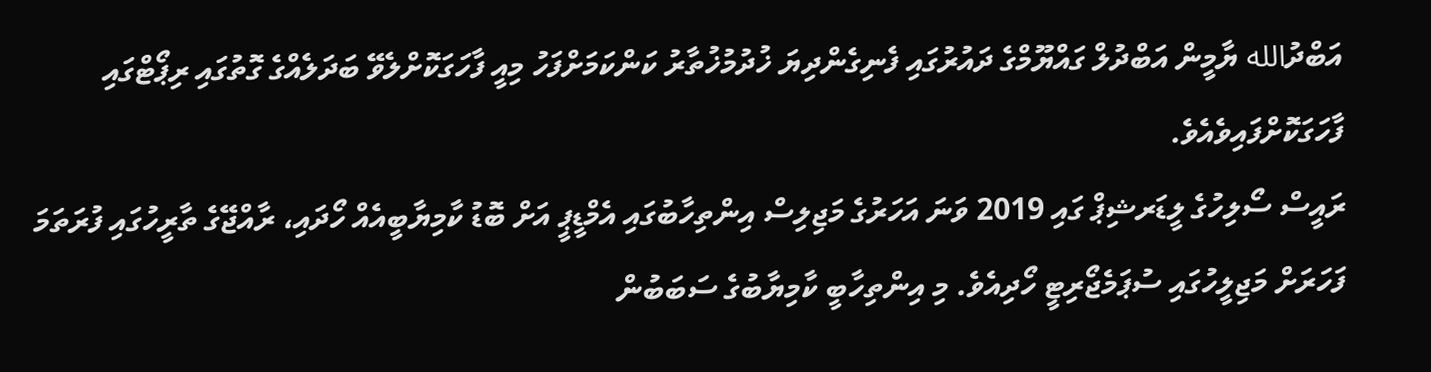އަބްދުالله ޔާމީން އަބްދުލް ގައްޔޫމްގެ ދައުރުގައި ފެނިގެންދިޔަ ޚުދުމުޚުތާރު ކަންކަމަށްފަހު މިއީ ފާހަގަކޮށްލެވޭ ބަދަލެއްގެ ގޮތުގައި ރިޕޯޓްގައި ފާހަގަކޮށްފައިވެއެވެ.
ރައީސް ސޯލިހުގެ ލީޑަރޝިޕް ގައި 2019 ވަނަ އަހަރުގެ މަޖިލިސް އިންތިހާބުގައި އެމްޑީޕީ އަށް ބޮޑު ކާމިޔާބީއެއް ހޯދައި، ރާއްޖޭގެ ތާރީހުގައި ފުރަތަމަ ފަހަރަށް މަޖިލީހުގައި ސުޕަމެޖޯރިޓީ ހޯދިއެވެ. މި އިންތިހާބީ ކާމިޔާބުގެ ސަބަބުން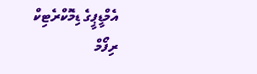އެމްޑީޕީގެ ޑިމޮކްރެޓިކް ރިފޯމް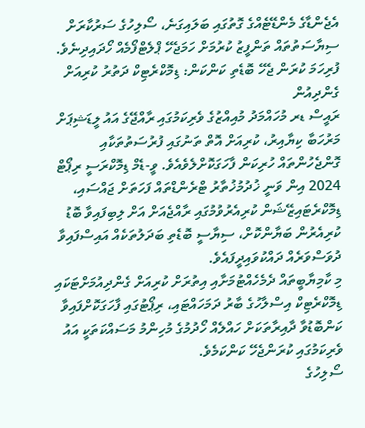އެޖެންޑާގެ މެންޑޭޓެއްގެ ގޮތުގައި ބަލައިގަނެ، ސޯލިހުގެ ސަރުކާރަށް ސިޔާސަތުތައް ތަންފީޒު ކުރުމަށް ހަމަޖެހޭ ޕްލެޓްފޯމެއް ހޯދައިދިނެވެ.
ފުރިހަމަ ކުރަން ޖެހޭ ބޮޑެތި ކަންކަން: ޑިމޮކްރެޓިކް ދަތުރު ކުރިއަށް ގެންދިއުން
ރައީސް ޑރ މުހައްމަދު މުއިއްޒުގެ ވެރިކަމުގައި ރާއްޖޭގެ އައު ލީޑަޝިޕަށް މަރުހަބާ ކިޔާއިރު، ކުރިއަށް އޮތް ތަނުގައި ފުރުސަތުތަކާއި ގޮންޖެހުންތައް ހުރިކަން ފާހަގަކޮށްލެވެއެވެ. ވީ-ޑެމް ޑިމޮކްރަސީ ރިޕޯޓް 2024 އިން ވަނީ ޚުދުމުޚުތާރު ޓްރެންޑްތައް ފަހަތަށް ޖައްސައި، ޑިމޮކްރެޓައިޒޭޝަން ކުރިއެރުވުމުގައި ރާއްޖެއަށް އަށް ލިބިފައިވާ ބޮޑު ކުރިއެރުން ބަޔާންކޮށް، ސިޔާސީ ބޮޑެތި ބަދަލުތަކެއް އައިސްފައިވާ ދުވަސްވަރެއް ދައްކުވައިދީފައެވެ.
މި ކާމިޔާބީތައް ދެމެހެއްޓުމަށާއި އިތުރަށް ކުރިއަށް ގެންދިއުމަށްޓަކައި ޑިމޮކްރެޓިކް އިސްލާހުގެ ބާރު ދަމަހައްޓައި، ރިޕޯޓުގައި ފާހަގަކޮށްފައިވާ ކަންބޮޑުވާ ދާއިރާތަކަށް ހައްލެއް ހޯދުމުގެ މުހިންމު މަސައްކަތަކީ އައު ވެރިކަމުގައި ކުރަންޖެހޭ ކަންކަމެވެ.
ސޯލިހުގެ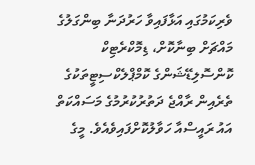ވެރިކަމުގައި އަޅާފައިވާ ހަރުދަނާ ބިންގަލުގެ މައްޗަށް ބިނާކޮށް، ޑިމޮކްރެޓިކް ކޮންސޮލިޑޭޝަންގެ ކޮމްޕްލެކްސިޓީތަކުގެ ތެރެއިން ރާއްޖެ ދަތުރުކުރުމުގެ މަސައްކަތް އައު ރައީސްއާ ހަވާލުކޮށްފައިވެއެވެ. މީގެ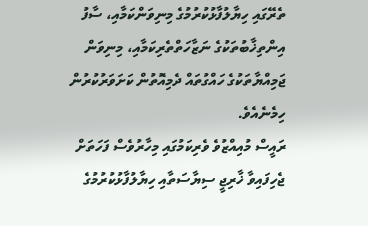ތެރޭގައި ހިޔާލުފާޅުކުރުމުގެ މިނިވަންކަމާއި، ސާފު އިންތިޚާބުތަކުގެ ނަޒާހަތްތެރިކަމާއި، މިނިވަން ޖަމިއްޔާތަކުގެ ހައްގުތައް ދެމިއޮތުން ކަށަވަރުކުރުން ހިމެނެއެވެ.
ރައީސް މުއިއްޒުވެ ވެރިކަމުގައި މިހާރުވެސް ފަހަތަށް ޖެހިފައިވާ ޚާރިޖީ ސިޔާސަތާއި ހިޔާލުފާޅުކުރުމުގެ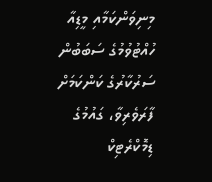މިނިވަންކަމާއި މީޑިއާ ހުއްޓުވުމުގެ ސަބަބުން ސަރުކާރުގެ ކަންކަމަށް ފާރަވެރިވާ، ގައުމުގެ ޑިމޮކްރެޓިކް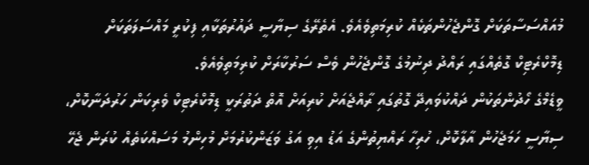މުއައްސަސާތަކަށް ގޮންޖެހުންތަކެއް ކުރިމަތިވެއެވެ. އެތެރޭގެ ސިޔާސީ ދައުރުތަކާއި ފިކުރީ މައްސަލަތަކަށް ޑިމޮކްރެޓިކް ގޮތެއްގައި ރައްދު ދިނުމުގެ ގޮންޖެހުން ވެސް ސަރުކާރަށް ކުރިމަތިވެއެވެ.
ވީޑެމްގެ ހޯދުންތަކުން ދައްކުވައިދޭ ގޮތުގައި ރާއްޖެއަށް ކުރިއަށް އޮތް ދަތުރަކީ ޑިމޮކްރެޓިކް ވެރިކަން ހަރުދަނާކޮށް، ސިޔާސީ ހަމަޖެހުން އާލާކޮށް، ހުރިހާ ރައްޔިތުންގެ އަޑު އިވި އަގު ވަޒަންކުރުމަށް މުހިންމު މަސައްކަތެއް ކުރަން ޖެހޭ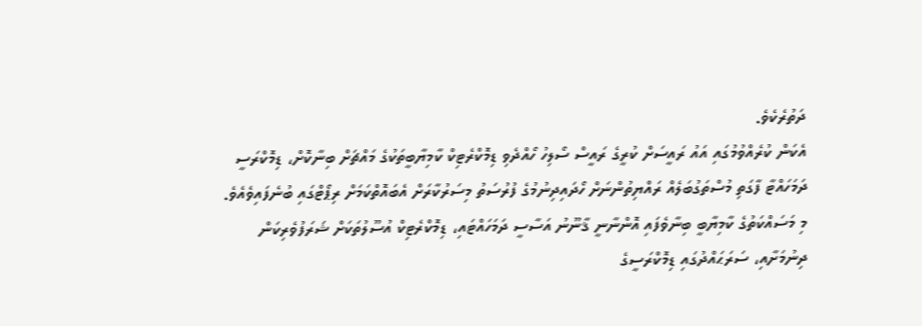ދަތުރެކެވެ.
އެކަން ކުރެއްވުމުގައި އައު ރައީސަށް ކުރީގެ ރައީސް ސޯލިހު ހޯއްދެވި ޑިމޮކްރެޓިކް ކާމިޔާބީތަކުގެ މައްޗަށް ބިނާކޮށް، ޑިމޮކްރަސީ ދަމަހައްޓާ ފާގަތި މުސްތަގުބަލެއް ރައްޔިތުންނަށް ހޯދައިދިނުމުގެ ފުރުސަތު މިސަރުކާރަށް އެބައޮތްކަމަށް ރިޕޯޓްގައި ބުނެފައިވެއެވެ.
މި މަސައްކަތުގެ ކާމިޔާބީ ބިނާވެފައި އޮންނާނީ ޤާނޫނު އަސާސީ ދަމަހައްޓައި، ޑިމޮކްރެޓިކް އުސޫލުތަކަށް ޝަރަފުވެރިކަން ދިނުމަށާއި، ސަރަޙައްދުގައި ޑިމޮކްރަސީގެ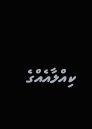ކިއްލާއެއްގެ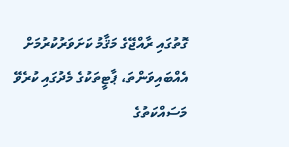ގޮތުގައި ރާއްޖޭގެ މަޤާމު ކަށަވަރުކުރުމަށް އެއްބައިވަންތަ، ޕާޓީތަކުގެ މެދުގައި ކުރެވޭ މަސައްކަތުގެ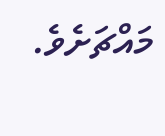މައްޗަށެވެ.